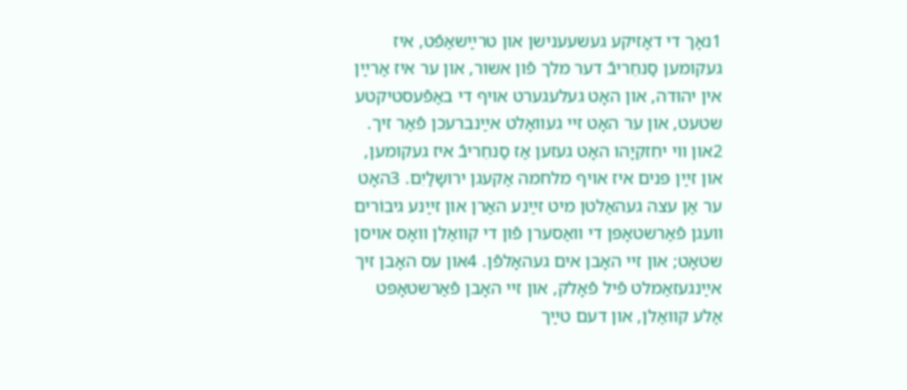1נאָך די דאָזיקע געשעענישן און טרײַשאַפֿט, איז געקומען סַנחֵריבֿ דער מלך פֿון אשור, און ער איז אַרײַן אין יהוּדה, און האָט געלעגערט אױף די באַפֿעסטיקטע שטעט, און ער האָט זײ געװאָלט אײַנברעכן פֿאַר זיך. 2און װי יחִזקִיָהו האָט געזען אַז סַנחֵריבֿ איז געקומען, און זײַן פּנים איז אױף מלחמה אַקעגן ירושָלַיִם. 3האָט ער אַן עצה געהאַלטן מיט זײַנע האַרן און זײַנע גיבוֹרים װעגן פֿאַרשטאָפּן די װאַסערן פֿון די קװאַלן װאָס אױסן שטאָט; און זײ האָבן אים געהאָלפֿן. 4און עס האָבן זיך אײַנגעזאַמלט פֿיל פֿאָלק, און זײ האָבן פֿאַרשטאָפּט אַלע קװאַלן, און דעם טײַך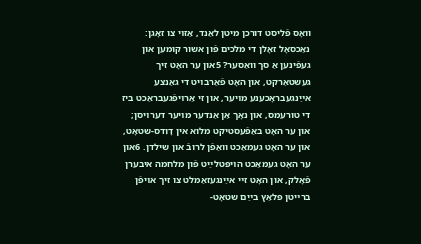װאָס פֿליסט דורכן מיטן לאַנד, אַזױ צו זאָגן: נאַכסאָל זאָלן די מלכים פֿון אשור קומען און געפֿינען אַ סך װאַסער? 5און ער האָט זיך געשטאַרקט, און האָט פֿאַרבױט די גאַנצע אײַנגעבראָכענע מױער, און זי אַרױפֿגעבראַכט ביז די טורעמס, און נאָך אַן אַנדער מױער דערױסן; און ער האָט באַפֿעסטיקט מלוא אין דָוִדס-שטאָט, און ער האָט געמאַכט װאַפֿן לרובֿ און שילדן. 6און ער האָט געמאַכט הױפּטלײַט פֿון מלחמה איבערן פֿאָלק, און האָט זײ אײַנגעזאַמלט צו זיך אױפֿן ברײטן פּלאַץ בײַם שטאָט-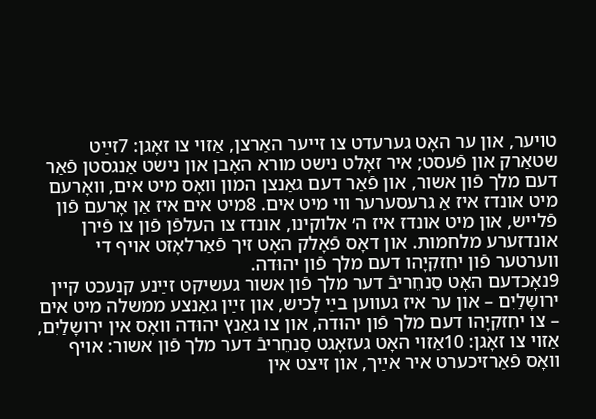טױער, און ער האָט גערעדט צו זײער האַרצן, אַזױ צו זאָגן: 7זײַט שטאַרק און פֿעסט; איר זאָלט נישט מורא האָבן און נישט אַנגסטן פֿאַר דעם מלך פֿון אשור, און פֿאַר דעם גאַנצן המון װאָס מיט אים, װאָרעם מיט אונדז איז אַ גרעסערער װי מיט אים. 8מיט אים איז אַן אָרעם פֿון פֿלײש, און מיט אונדז איז ה׳ אלוקינו, אונדז צו העלפֿן פֿון צו פֿירן אונדזערע מלחמות. און דאָס פֿאָלק האָט זיך פֿאַרלאָזט אױף די װערטער פֿון יחִזקִיָהו דעם מלך פֿון יהוּדה.
9נאָכדעם האָט סַנחֵריבֿ דער מלך פֿון אשור געשיקט זײַנע קנעכט קײן ירושָלַיִם – און ער איז געװען בײַ לָכיש, און זײַן גאַנצע ממשלה מיט אים – צו יחִזקִיָהו דעם מלך פֿון יהוּדה, און צו גאַנץ יהוּדה װאָס אין ירושָלַיִם, אַזױ צו זאָגן: 10אַזױ האָט געזאָגט סַנחֵריבֿ דער מלך פֿון אשור: אױף װאָס פֿאַרזיכערט איר אײַך, און זיצט אין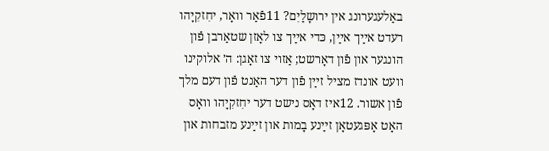באַלעגערונג אין ירושָלַיִם? 11פֿאַר װאָר, יחִזקִיָהו רעדט אײַך אײַן, כּדי אײַך צו לאָזן שטאַרבן פֿון הונגער און פֿון דאָרשט; אַזױ צו זאָגן: ה׳ אלוקינו װעט אונדז מציל זײַן פֿון דער האַנט פֿון דעם מלך פֿון אשור. 12איז דאָס נישט דער יחִזקִיָהו װאָס האָט אָפּגעטאָן זײַנע בָמות און זײַנע מזבחות און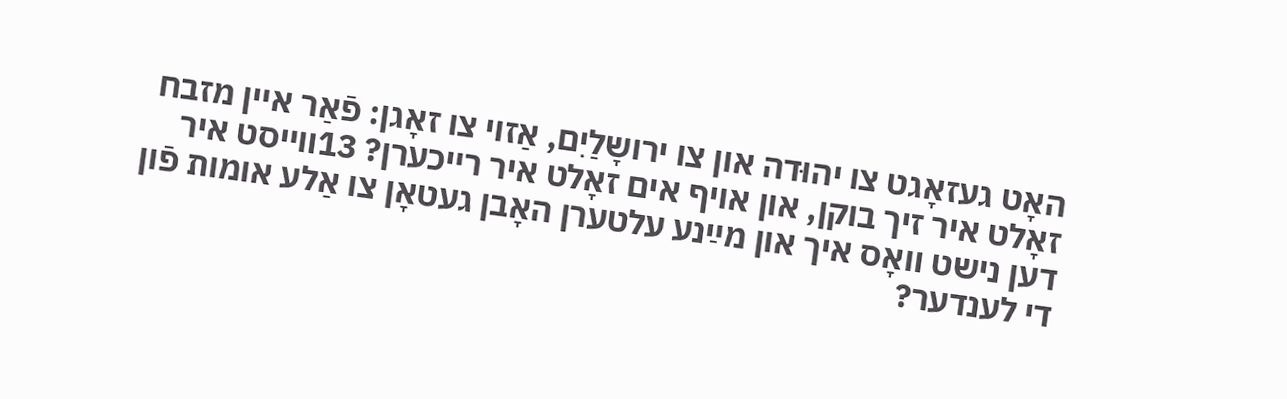האָט געזאָגט צו יהוּדה און צו ירושָלַיִם, אַזױ צו זאָגן: פֿאַר אײן מזבח זאָלט איר זיך בוקן, און אױף אים זאָלט איר רײכערן? 13װײסט איר דען נישט װאָס איך און מײַנע עלטערן האָבן געטאָן צו אַלע אומות פֿון די לענדער?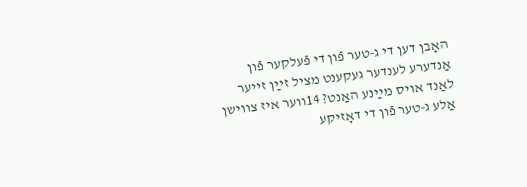האָבן דען די ג‑טער פֿון די פֿעלקער פֿון אַנדערע לענדער געקענט מציל זײַן זײער לאַנד אױס מײַנע האַנט? 14װער איז צװישן אַלע ג‑טער פֿון די דאָזיקע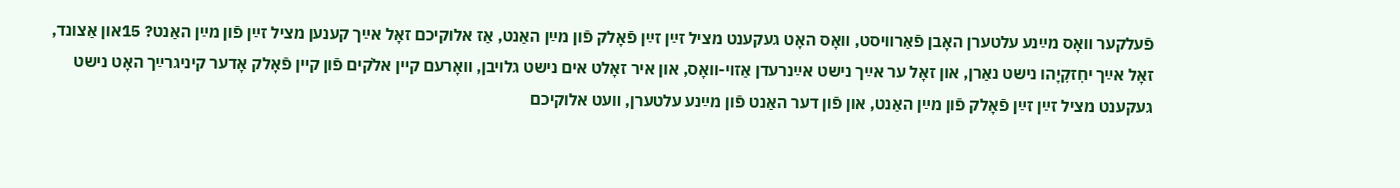פֿעלקער װאָס מײַנע עלטערן האָבן פֿאַרװיסט, װאָס האָט געקענט מציל זײַן זײַן פֿאָלק פֿון מײַן האַנט, אַז אלוקיכם זאָל אײַך קענען מציל זײַן פֿון מײַן האַנט? 15און אַצונד, זאָל אײַך יחִזקִיָהו נישט נאַרן, און זאָל ער אײַך נישט אײַנרעדן אַזױ-װאָס, און איר זאָלט אים נישט גלױבן, װאָרעם קײן אלֹקים פֿון קײן פֿאָלק אָדער קיניגרײַך האָט נישט געקענט מציל זײַן זײַן פֿאָלק פֿון מײַן האַנט, און פֿון דער האַנט פֿון מײַנע עלטערן, װעט אלוקיכם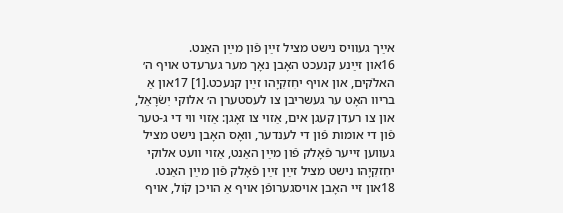אײַך געװיס נישט מציל זײַן פֿון מײַן האַנט.
16און זײַנע קנעכט האָבן נאָך מער גערעדט אױף ה׳ האלֹקים, און אױף יחִזקִיָהו זײַן קנעכט.[1] 17און אַ בריװ האָט ער געשריבן צו לעסטערן ה׳ אלוקי יִשׂרָאֵל, און צו רעדן קעגן אים, אַזױ צו זאָגן: אַזױ װי די ג‑טער פֿון די אומות פֿון די לענדער, װאָס האָבן נישט מציל געװען זײער פֿאָלק פֿון מײַן האַנט, אַזױ װעט אלוקי יחִזקִיָהו נישט מציל זײַן זײַן פֿאָלק פֿון מײַן האַנט. 18און זײ האָבן אױסגערופֿן אױף אַ הױכן קֹול, אױף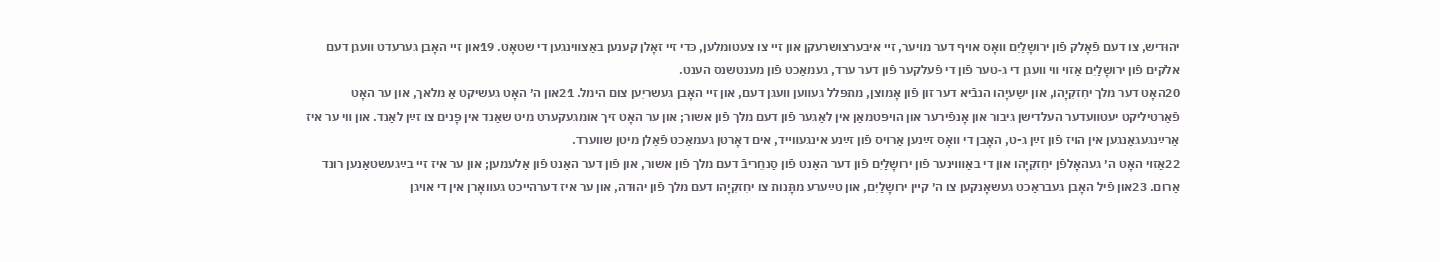יהוּדיש, צו דעם פֿאָלק פֿון ירושָלַיִם װאָס אױף דער מױער, זײ איבערצושרעקן און זײ צו צעטומלען, כּדי זײ זאָלן קענען באַצװינגען די שטאָט. 19און זײ האָבן גערעדט װעגן דעם אלֹקים פֿון ירושָלַיִם אַזױ װי װעגן די ג‑טער פֿון די פֿעלקער פֿון דער ערד, געמאַכט פֿון מענטשנס הענט.
20האָט דער מלך יחִזקִיָהו, און ישַעיָהו הנבֿיא דער זון פֿון אָמוצן, מתפּלל געװען װעגן דעם, און זײ האָבן געשריִען צום הימל. 21און ה׳ האָט געשיקט אַ מלאך, און ער האָט פֿאַרטיליקט יעטװעדער העלדישן גיבור און אָנפֿירער און הױפּטמאַן אין לאַגער פֿון דעם מלך פֿון אשור; און ער האָט זיך אומגעקערט מיט שאַנד אין פָּנים צו זײַן לאַנד. און װי ער איז אַרײַנגעגאַנגען אין הױז פֿון זײַן ג-ט, האָבן די װאָס זײַנען אַרױס פֿון זײַנע אינגעװײד, אים דאָרטן געמאַכט פֿאַלן מיטן שװערד.
22אַזױ האָט ה׳ געהאָלפֿן יחִזקִיָהו און די באַװױנער פֿון ירושָלַיִם פֿון דער האַנט פֿון סַנחֵריבֿ דעם מלך פֿון אשור, און פֿון דער האַנט פֿון אַלעמען; און ער איז זײ בײַגעשטאַנען רונד אַרום. 23און פֿיל האָבן געבראַכט געשאָנקען צו ה׳ קײן ירושָלַיִם, און טײַערע מתָּנות צו יחִזקִיָהו דעם מלך פֿון יהוּדה, און ער איז דערהײכט געװאָרן אין די אױגן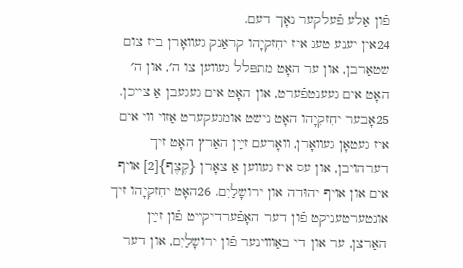פֿון אַלע פֿעלקער נאָך דעם.
24אין יענע טעג איז יחִזקִיָהו קראַנק געװאָרן ביז צום שטאַרבן, און ער האָט מתפּלל געװען צו ה׳, און ה׳ האָט אים געענטפֿערט, און האָט אים געגעבן אַ צײכן. 25אָבער יחִזקִיָהו האָט נישט אומגעקערט אַזױ װי אים איז געטאָן געװאָרן, װאָרעם זײַן האַרץ האָט זיך דערהױבן, און עס איז געװען אַ צאָרן {קֶצֶף}[2] אױף אים און אױף יהוּדה און ירושָלַיִם. 26האָט יחִזקִיָהו זיך אונטערטעניקט פֿון דער האָפֿערדיקײט פֿון זײַן האַרצן, ער און די באַװױנער פֿון ירושָלַיִם, און דער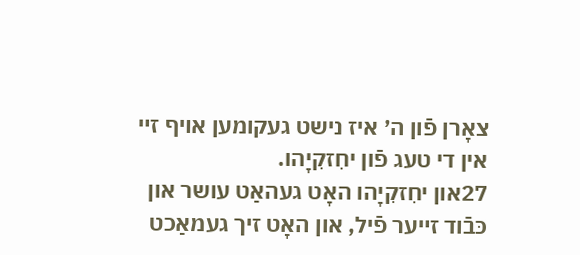צאָרן פֿון ה׳ איז נישט געקומען אױף זײ אין די טעג פֿון יחִזקִיָהו.
27און יחִזקִיָהו האָט געהאַט עושר און כּבֿוד זײער פֿיל, און האָט זיך געמאַכט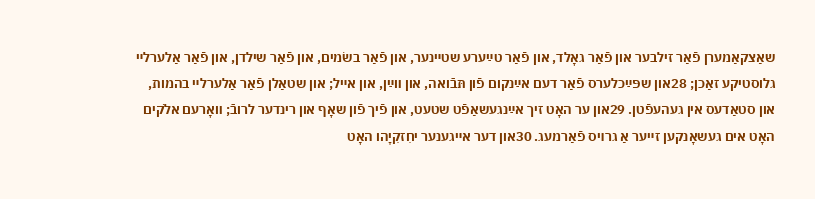שאַצקאַמערן פֿאַר זילבער און פֿאַר גאָלד, און פֿאַר טײַערע שטײנער, און פֿאַר בשׂמים, און פֿאַר שילדן, און פֿאַר אַלערלײ גלוסטיקע זאַכן; 28און שפּײַכלערס פֿאַר דעם אײַנקום פֿון תּבֿואה, און װײַן, און אײל; און שטאַלן פֿאַר אַלערלײ בהמות, און סטאַדעס אין געהעפֿטן. 29און ער האָט זיך אײַנגעשאַפֿט שטעט, און פֿיך פֿון שאָף און רינדער לרובֿ; װאָרעם אלֹקים האָט אים געשאָנקען זײער אַ גרױס פֿאַרמעג. 30און דער אײגענער יחִזקִיָהו האָט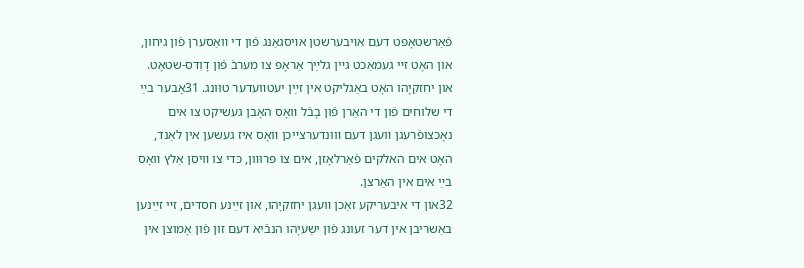פֿאַרשטאָפּט דעם אױבערשטן אױסגאַנג פֿון די װאַסערן פֿון גיחון, און האָט זײ געמאַכט גײן גלײַך אַראָפּ צו מערבֿ פֿון דָוִדס-שטאָט. און יחִזקִיָהו האָט באַגליקט אין זײַן יעטװעדער טוּונג. 31אָבער בײַ די שלוחים פֿון די האַרן פֿון בָבֿל װאָס האָבן געשיקט צו אים נאָכצופֿרעגן װעגן דעם װוּנדערצײכן װאָס איז געשען אין לאַנד, האָט אים האלֹקים פֿאַרלאָזן, אים צו פּרוּװן, כּדי צו װיסן אַלץ װאָס בײַ אים אין האַרצן.
32און די איבעריקע זאַכן װעגן יחִזקִיָהו, און זײַנע חסדים, זײ זײַנען באַשריבן אין דער זעונג פֿון ישַעיָהו הנבֿיא דעם זון פֿון אָמוצן אין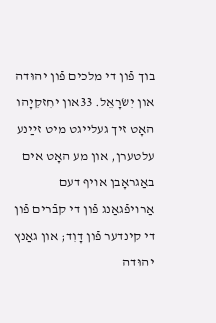בוך פֿון די מלכים פֿון יהוּדה און יִשׂרָאֵל. 33און יחִזקִיָהו האָט זיך געלײגט מיט זײַנע עלטערן, און מע האָט אים באַגראָבן אױף דעם אַרױפֿגאַנג פֿון די קבֿרים פֿון די קינדער פֿון דָוִד; און גאַנץ יהוּדה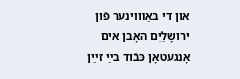און די באַװױנער פֿון ירושָלַיִם האָבן אים אָנגעטאָן כּבֿוד בײַ זײַן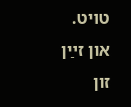טױט. און זײַן זון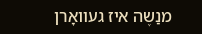מנַשֶה איז געװאָרן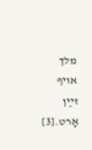מלך אױף זײַן אָרט.[3]